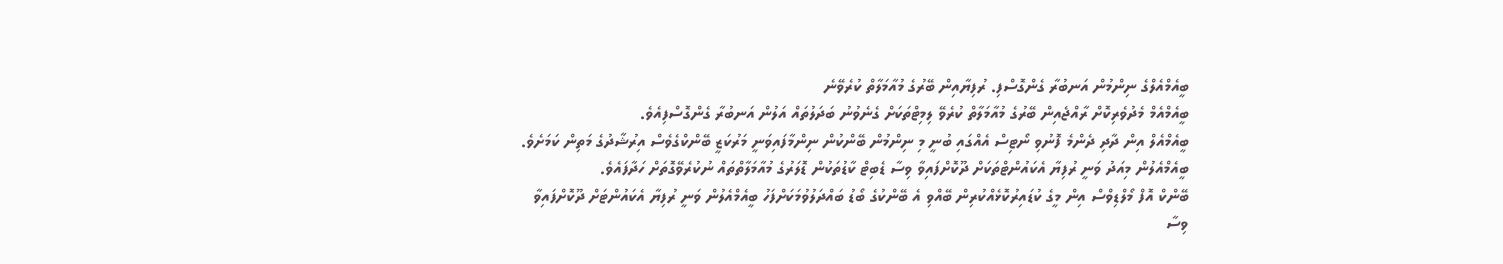ބީއެމްއެލްގެ ނިންމުން އަނބުރާ ގެންގޮސްފި. ރުފިޔާއިން ބޭރުގެ މުއާމަލާތް ކުރެވޭނެ
ބީއެމްއެމް މެދުވެރިކޮށް ރާއްޖެއިން ބޭރުގެ މުއާމަލާތް ކުރެވޭ ލިމިޓްތަކަށް ގެނެވުނު ބަދަލުތައް އަލުން އަނބުރާ ގެންގޮސްފިއެވެ.
ބީއެމްއެލް އިން ދާދި ދެންމެ ފޮނުވި ނޯޓިސް އެއްގައި ބުނީ މި ނިންމުން ބޭންކުން ނިންމާފައިވަނީ މަރުކަޒީ ބޭންކްގެވެސް އިރުޝާދުގެ މަތިން ކަމަށެވެ.
ބީއެމްއެލުން މިއަދު ވަނީ ރުފިޔާ އެކައުންޓްތަކަށް ދޫކޮށްފައިވާ ވިސާ ޑެބިޓް ކާޑުތަކުން ޑޮލަރުގެ މުއާމަލާތްތައް ނުކުރެވޭގޮތަށް ހަދާފައެވެ.
ބޭންކް އޮފް މޯލްޑިވްސް އިން މީގެ ކުޑައިރުކޮޅެއްކުރިން ބޭއްވި އެ ބޭންކުގެ ބޯޑު ބައްދަލުވުމަކަށްފަހު ބީއެމްއެލުން ވަނީ ރުފިޔާ އެކައުންޓަށް ދޫކޮށްފައިވާ ވިސާ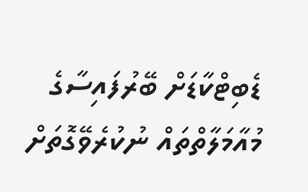ޑެބިޓްކާޑަށް ބޭރުފައިސާގެ މުއާމަލާތްތައް ނުކުރެވޭގޮތަށް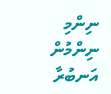ނިންމި ނިންމުން އަނބުރާ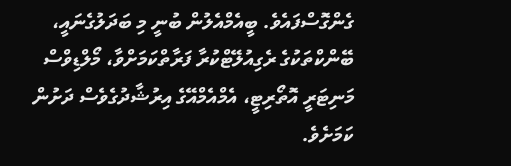ގެންގޮސްފައެވެ. ބީއެމްއެލުން ބުނީ މި ބަދަލުގެނައީ، ބޭންކްތަކުގެ ރެގިއުލޭޓްކުރާ ފަރާތްކަމަށްވާ، މޯލްޑިވްސް މަނިޓަރީ އޮތޯރިޓީ، އެމްއެމްއޭގެ އިރުޝާދުގެވެސް ދަށުން ކަމަށެވެ.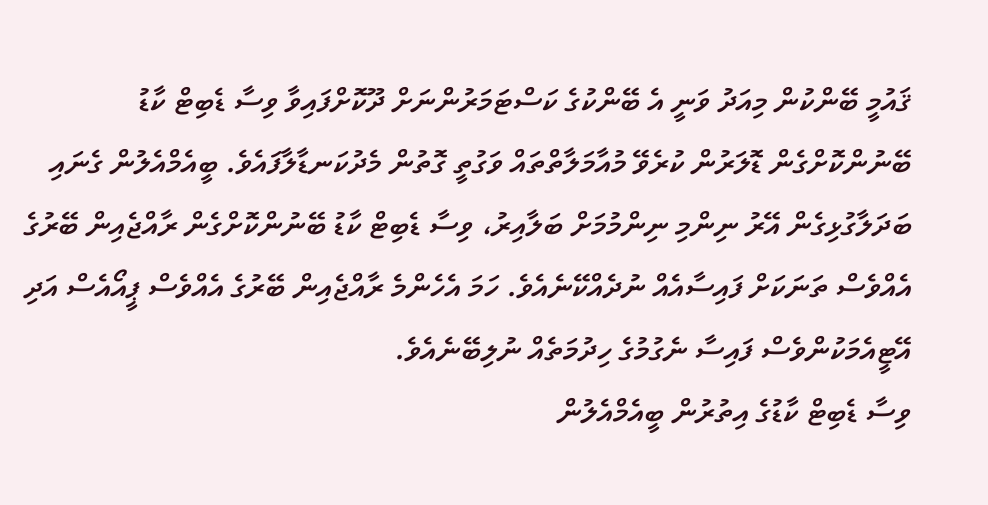ޤައުމީ ބޭންކުން މިއަދު ވަނީ އެ ބޭންކުގެ ކަސްޓަމަރުންނަށް ދޫކޮށްފައިވާ ވިސާ ޑެބިޓް ކާޑު ބޭނުންކޮށްގެން ޑޮލަރުން ކުރެވޭ މުއާމަލާތްތައް ވަގުތީ ގޮތުން މެދުކަނޑާލާފައެވެ. ބީއެމްއެލުން ގެނައި ބަދަލާގުޅިގެން އޭރު ނިންމި ނިންމުމަށް ބަލާއިރު، ވިސާ ޑެބިޓް ކާޑު ބޭނުންކޮށްގެން ރާއްޖެއިން ބޭރުގެ އެއްވެސް ތަނަކަށް ފައިސާއެއް ނުދެއްކޭނެއެވެ. ހަމަ އެހެންމެ ރާއްޖެއިން ބޭރުގެ އެއްވެސް ޕީއޯއެސް އަދި އޭޓީއެމަކުންވެސް ފައިސާ ނެގުމުގެ ހިދުމަތެއް ނުލިބޭނެއެވެ.
ވިސާ ޑެބިޓް ކާޑުގެ އިތުރުން ބީއެމްއެލުން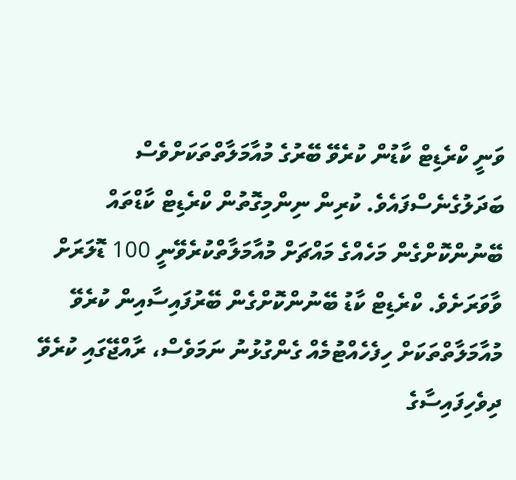ވަނީ ކްރެޑިޓް ކާޑުން ކުރެވޭ ބޭރުގެ މުއާމަލާތްތަކަށްވެސް ބަދަލުގެނެސްފައެވެ. ކުރިން ނިންމިގޮތުން ކްރެޑިޓް ކާޑްތައް ބޭނުންކޮށްގެން މަހެއްގެ މައްޗަށް މުއާމަލާތްކުރެވޭނީ 100 ޑޮލަރަށް ވާވަރަށެވެ. ކްރެޑިޓް ކާޑު ބޭނުންކޮށްގެން ބޭރުފައިސާއިން ކުރެވޭ މުއާމަލާތްތަކަށް ހިފެހެއްޓުމެއް ގެންގުޅުނު ނަމަވެސް، ރާއްޖޭގައި ކުރެވޭ ދިވެހިފައިސާގެ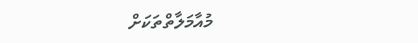މުއާމަލާތްތަކަށް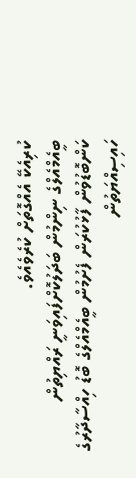ކުރިއެކޭ އެއްގޮތަށް ކުރެވެއެވެ.
ބީއެމްއެލްގެ ނިންމުން ބަދަލުކޮށްފައިވަނީ ރައްޔިތުން ކަންބޮޑުވުން ފާޅުކުރަން ފެށުމުން ބީއެމްއެލްގެ ބޮޑު ހިއްސާދާރުގެ ހައިސިއްޔަތުން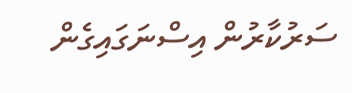ސަރުކާރުން އިސްނަގައިގެން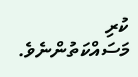ކުރި މަސައްކަތުންނެވެ.